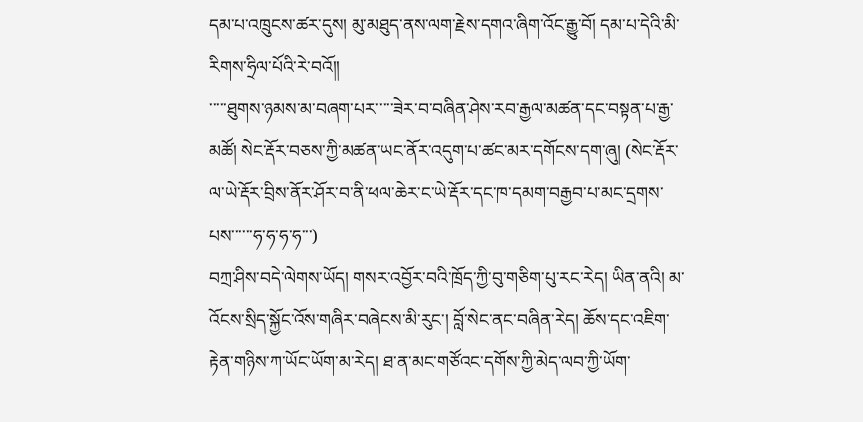དམ་པ་འཁྲུངས་ཚར་དུས། མུ་མཐུད་ནས་ལག་རྗེས་དགའ་ཞིག་འོང་རྒྱུ་བོ། དམ་པ་དེའི་མི་རིགས་ཧྲིལ་པོའི་རེ་བའོ།།
་་་་་ཐུགས་ཉམས་མ་བཞག་པར་་་་་ཟེར་བ་བཞིན་ཤེས་རབ་རྒྱལ་མཚན་དང་བསྟན་པ་རྒྱ་མཚོ། སེང་རྡོར་བཅས་ཀྱི་མཚན་ཡང་ནོར་འདུག་པ་ཚང་མར་དགོངས་དག་ཞུ། (སེང་རྡོར་ལ་ཡེ་རྡོར་བྲིས་ནོར་ཤོར་བ་ནི་ཕལ་ཆེར་ང་ཡེ་རྡོར་དང་ཁ་དམག་བརྒྱབ་པ་མང་དྲགས་པས་་་་་་ཧ་ཧ་ཧ་ཧ་་་)
བཀྲ་ཤིས་བདེ་ལེགས་ཡོད། གསར་འབྱོར་བའི་ཁྲོད་ཀྱི་བུ་གཅིག་པུ་རང་རེད། ཡིན་ནའི། མ་འོངས་སྲིད་སྐྱོང་འོས་གཞིར་བཞེངས་མི་རུང་། བློ་སེང་ནང་བཞིན་རེད། ཆོས་དང་འཇིག་རྟེན་གཉིས་ཀ་ཡོང་ཡོག་མ་རེད། ཐ་ན་མང་གཙོའང་དགོས་ཀྱི་མེད་ལབ་ཀྱི་ཡོག་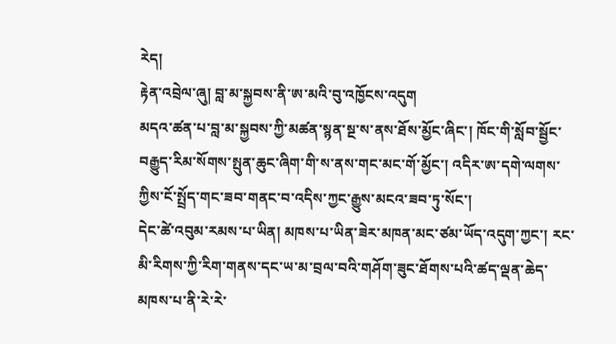རེད།
རྟེན་འབྲེལ་ཞུ། བླ་མ་སྐྱབས་ནི་ཨ་མའི་བུ་འཁྱོངས་འདུག
མདའ་ཚན་པ་བླ་མ་སྐྱབས་ཀྱི་མཚན་སྙན་སྔ་ས་ནས་ཐོས་མྱོང་ཞིང་། ཁོང་གི་སློབ་སྦྱོང་བརྒྱུད་རིམ་སོགས་སྤུན་ཆུང་ཞིག་གི་ས་ནས་གང་མང་གོ་མྱོང་། འདིར་ཨ་དགེ་ལགས་ཀྱིས་ངོ་སྤྲོད་གང་ཟབ་གནང་བ་འདིས་ཀྱང་རྒྱུས་མངའ་ཟབ་ཏུ་སོང་།
དེང་ཚེ་འབུམ་རམས་པ་ཡིན། མཁས་པ་ཡིན་ཟེར་མཁན་མང་ཙམ་ཡོད་འདུག་ཀྱང་། རང་མི་རིགས་ཀྱི་རིག་གནས་དང་ཡ་མ་བྲལ་བའི་གཤོག་ཟུང་ཐོགས་པའི་ཚད་ལྡན་ཆེད་མཁས་པ་ནི་རེ་རེ་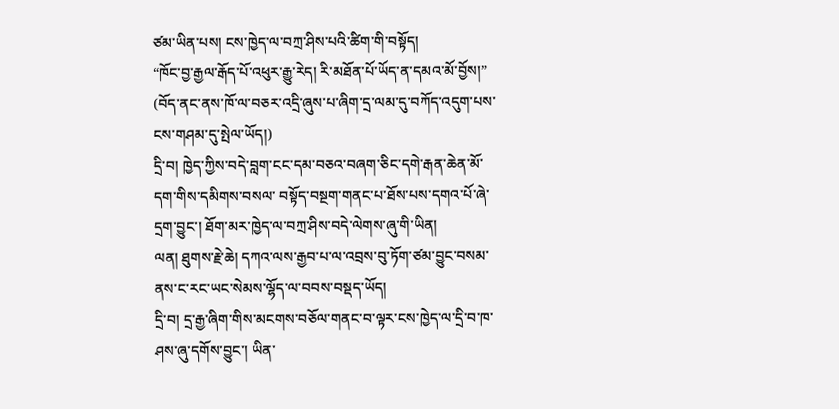ཙམ་ཡིན་པས། ངས་ཁྱེད་ལ་བཀྲ་ཤིས་པའི་ཚིག་གི་བསྟོད།
“ཁོང་བྱ་རྒྱལ་རྒོད་པོ་འཕུར་རྒྱུ་རེད། རི་མཐོན་པོ་ཡོད་ན་དམའ་མོ་བྱོས།”
(བོད་ནང་ནས་ཁོ་ལ་བཅར་འདྲི་ཞུས་པ་ཞིག་དྲ་ལམ་དུ་བཀོད་འདུག་པས་ངས་གཤམ་དུ་སྤེལ་ཡོད།)
དྲི་བ། ཁྱེད་ཀྱིས་བདེ་བླག་ངང་དམ་བཅའ་བཞག་ཅིང་དགེ་རྒན་ཆེན་མོ་དག་གིས་དམིགས་བསལ་ བསྟོད་བསྔག་གནང་པ་ཐོས་པས་དགའ་པོ་ཞེ་དྲག་བྱུང་། ཐོག་མར་ཁྱེད་ལ་བཀྲ་ཤིས་བདེ་ལེགས་ཞུ་གི་ཡིན།
ལན། ཐུགས་རྗེ་ཆེ། དཀའ་ལས་རྒྱབ་པ་ལ་འབྲས་བུ་ཏོག་ཙམ་བྱུང་བསམ་ནས་ང་རང་ཡང་སེམས་ལྷོད་ལ་བབས་བསྡད་ཡོད།
དྲི་བ། དྲ་རྒྱ་ཞིག་གིས་མངགས་བཅོལ་གནང་བ་ལྟར་ངས་ཁྱེད་ལ་དྲི་བ་ཁ་ཤས་ཞུ་དགོས་བྱུང་། ཡིན་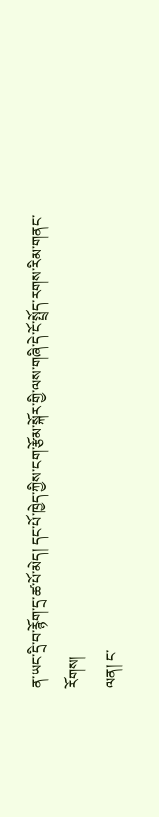ན་ཡང་དྲི་བ་རྙོག་དྲ་ཚ་པོ་མེད། དང་པོ་ཁྱེད་ཀྱིས་ངག་རྩོམ་སྐོར་གྱི་ལས་གཞི་དེ་ངོ་སྤྲོད་རགས་རིམ་གནང་རོགས།
ལན། ང་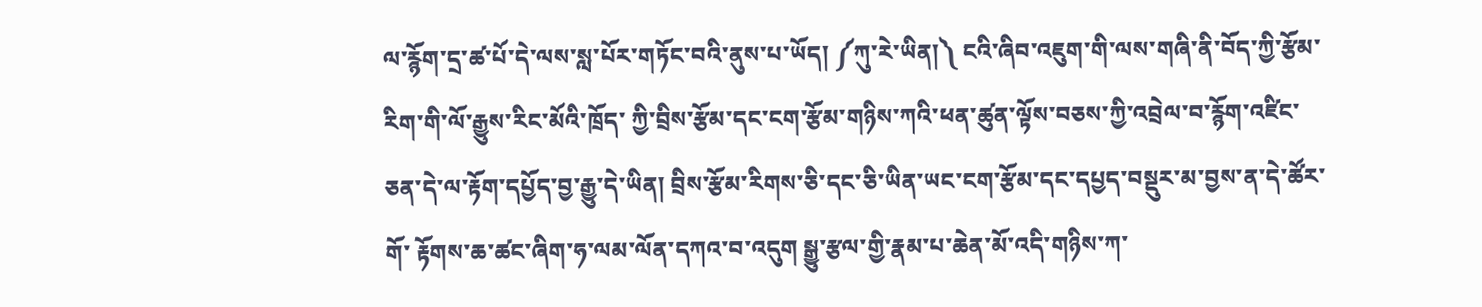ལ་རྙོག་དྲ་ཚ་པོ་དེ་ལས་སླ་པོར་གཏོང་བའི་ནུས་པ་ཡོད། ༼ཀུ་རེ་ཡིན།༽ ངའི་ཞིབ་འཇུག་གི་ལས་གཞི་ནི་བོད་ཀྱི་རྩོམ་རིག་གི་ལོ་རྒྱུས་རིང་མོའི་ཁྲོད་ ཀྱི་བྲིས་རྩོམ་དང་ངག་རྩོམ་གཉིས་ཀའི་ཕན་ཚུན་ལྟོས་བཅས་ཀྱི་འབྲེལ་བ་རྙོག་འཛིང་ ཅན་དེ་ལ་རྟོག་དཔྱོད་བྱ་རྒྱུ་དེ་ཡིན། བྲིས་རྩོམ་རིགས་ཅི་དང་ཅི་ཡིན་ཡང་ངག་རྩོམ་དང་དཔྱད་བསྡུར་མ་བྱས་ན་དེ་ཚོར་གོ་ རྟོགས་ཆ་ཚང་ཞིག་ཧ་ལམ་ལོན་དཀའ་བ་འདུག སྒྱུ་རྩལ་གྱི་རྣམ་པ་ཆེན་མོ་འདི་གཉིས་ཀ་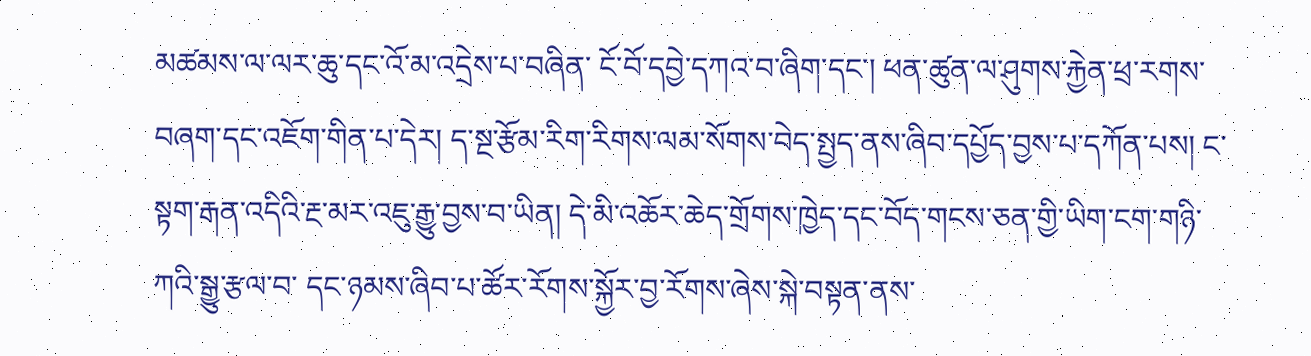མཚམས་ལ་ལར་ཆུ་དང་འོ་མ་འདྲེས་པ་བཞིན་ ངོ་བོ་དབྱེ་དཀའ་བ་ཞིག་དང་། ཕན་ཚུན་ལ་ཤུགས་རྐྱེན་ཕྲ་རགས་བཞག་དང་འཇོག་གིན་པ་དེར། ད་སྔ་རྩོམ་རིག་རིགས་ལམ་སོགས་བེད་སྤྱད་ནས་ཞིབ་དཔྱོད་བྱས་པ་དཀོན་པས། ང་སྟག་རྒན་འདིའི་རྔ་མར་འཇུ་རྒྱུ་བྱས་བ་ཡིན། དེ་མི་འཆོར་ཆེད་གྲོགས་ཁྱེད་དང་བོད་གངས་ཅན་གྱི་ཡིག་ངག་གཉི་ཀའི་སྒྱུ་རྩལ་བ་ དང་ཉམས་ཞིབ་པ་ཚོར་རོགས་སྐྱོར་བྱ་རོགས་ཞེས་སྐེ་བསྟན་ནས་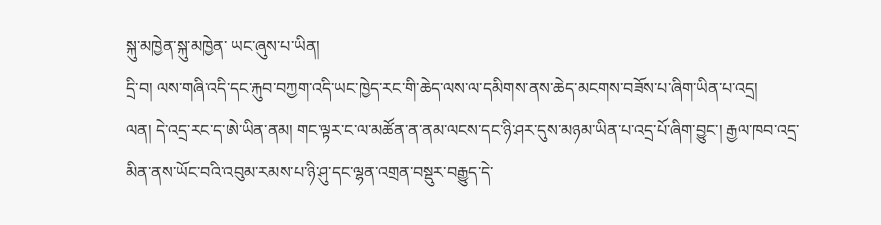སྐུ་མཁྱེན་སྐུ་མཁྱེན་ ཡང་ཞུས་པ་ཡིན།
དྲི་བ། ལས་གཞི་འདི་དང་རྐུབ་བཀྱག་འདི་ཡང་ཁྱེད་རང་གི་ཆེད་ལས་ལ་དམིགས་ནས་ཆེད་མངགས་བཟོས་པ་ཞིག་ཡིན་པ་འདྲ།
ལན། དེ་འདྲ་རང་ད་ཨེ་ཡིན་ནམ། གང་ལྟར་ང་ལ་མཚོན་ན་ནམ་ལངས་དང་ཉི་ཤར་དུས་མཉམ་ཡིན་པ་འདྲ་པོ་ཞིག་བྱུང་། རྒྱལ་ཁབ་འདྲ་མིན་ནས་ཡོང་བའི་འབུམ་རམས་པ་ཉི་ཤུ་དང་ལྷན་འགྲན་བསྡུར་བརྒྱུད་དེ་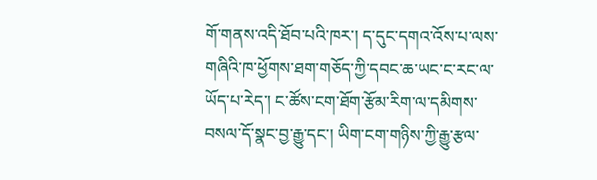གོ་གནས་འདི་ཐོབ་པའི་ཁར་། ད་དུང་དགའ་འོས་པ་ལས་གཞིའི་ཁ་ཕྱོགས་ཐག་གཅོད་ཀྱི་དབང་ཆ་ཡང་ང་རང་ལ་ཡོད་པ་རེད་། ང་ཚོས་ངག་ཐོག་རྩོམ་རིག་ལ་དམིགས་བསལ་དོ་སྣང་བྱ་རྒྱུ་དང་། ཡིག་ངག་གཉིས་ཀྱི་རྒྱུ་རྩལ་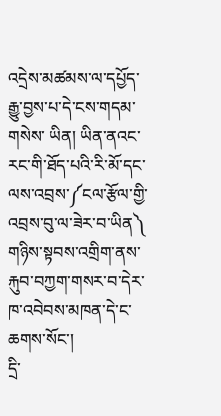འདྲེས་མཚམས་ལ་དཔྱོད་རྒྱུ་བྱས་པ་དེ་ངས་གདམ་གསེས་ ཡིན། ཡིན་ནའང་རང་གི་ཐོད་པའི་རི་མོ་དང་ལས་འབྲས་༼ངལ་རྩོལ་གྱི་འབྲས་བུ་ལ་ཟེར་བ་ཡིན༽ གཉིས་སྟབས་འགྲིག་ནས་རྐུབ་བཀྱག་གསར་བ་དེར་ཁ་འབེབས་མཁན་དེ་ང་ཆགས་སོང་།
དྲི་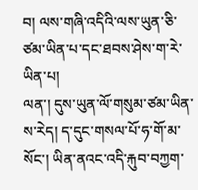བ། ལས་གཞི་འདིའི་ལས་ཡུན་ཅི་ཙམ་ཡིན་པ་དང་ཐབས་ཤེས་ག་རེ་ཡིན་པ།
ལན་། དུས་ཡུན་ལོ་གསུམ་ཙམ་ཡིན་ས་རེད། ད་དུང་གསལ་པོ་ཧ་གོ་མ་སོང་། ཡིན་ནའང་འདི་རྐུབ་བཀྱག་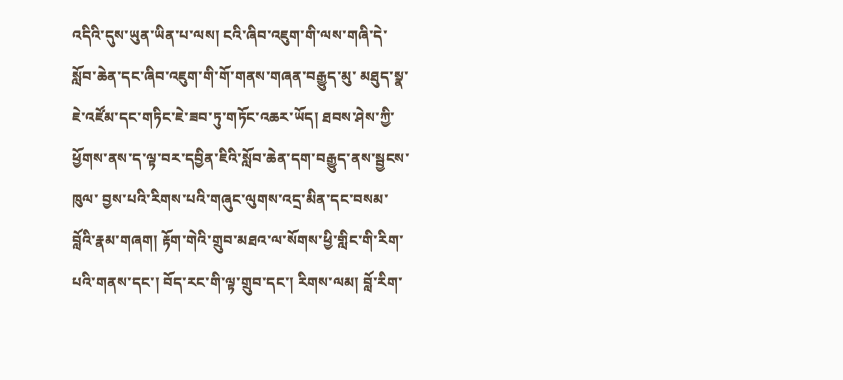འདིའི་དུས་ཡུན་ཡིན་པ་ལས། ངའི་ཞིབ་འཇུག་གི་ལས་གཞི་དེ་སློབ་ཆེན་དང་ཞིབ་འཇུག་གི་གོ་གནས་གཞན་བརྒྱུད་མུ་ མཐུད་སྣ་ཇེ་འཛོམ་དང་གཏིང་ཇེ་ཟབ་ཏུ་གཏོང་འཆར་ཡོད། ཐབས་ཤེས་ཀྱི་ཕྱོགས་ནས་ད་ལྟ་བར་དབྱིན་ཇིའི་སློབ་ཆེན་དག་བརྒྱུད་ནས་སྦྱངས་ཁུལ་ བྱས་པའི་རིགས་པའི་གཞུང་ལུགས་འདྲ་མིན་དང་བསམ་བློའི་རྣམ་གཞག། རྟོག་གེའི་གྲུབ་མཐའ་ལ་སོགས་ཕྱི་གླིང་གི་རིག་པའི་གནས་དང་། བོད་རང་གི་ལྟ་གྲུབ་དང་། རིགས་ལམ། བློ་རིག་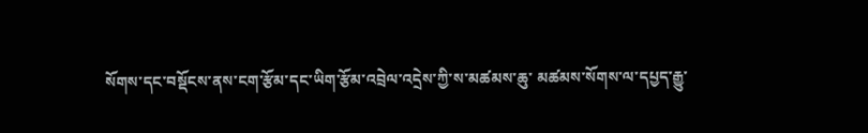སོགས་དང་བསྡོངས་ནས་ངག་རྩོམ་དང་ཡིག་རྩོམ་འབྲེལ་འདྲེས་ཀྱི་ས་མཚམས་ཆུ་ མཚམས་སོགས་ལ་དཔྱད་རྒྱུ་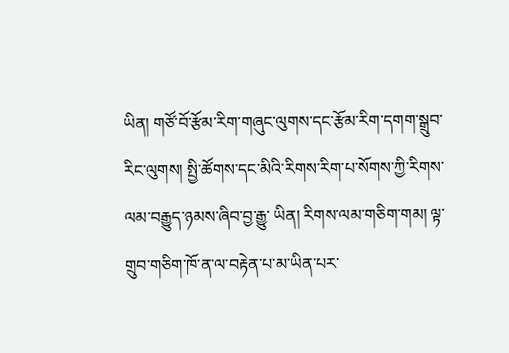ཡིན། གཙོ་བོ་རྩོམ་རིག་གཞུང་ལུགས་དང་རྩོམ་རིག་དགག་སྒྲུབ་རིང་ལུགས། སྤྱི་ཚོགས་དང་མིའི་རིགས་རིག་པ་སོགས་ཀྱི་རིགས་ལམ་བརྒྱུད་ཉམས་ཞིབ་བྱ་རྒྱུ་ ཡིན། རིགས་ལམ་གཅིག་གམ། ལྟ་གྲུབ་གཅིག་ཁོ་ན་ལ་བརྟེན་པ་མ་ཡིན་པར་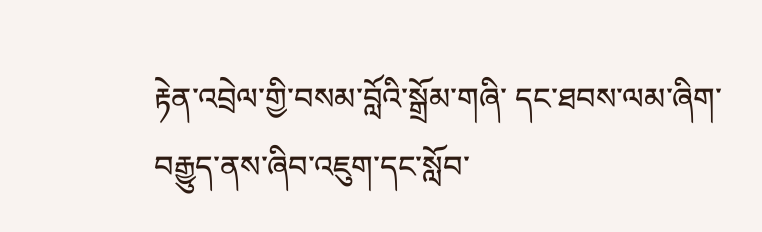རྟེན་འབྲེལ་གྱི་བསམ་བློའི་སྒྲོམ་གཞི་ དང་ཐབས་ལམ་ཞིག་བརྒྱུད་ནས་ཞིབ་འཇུག་དང་སློབ་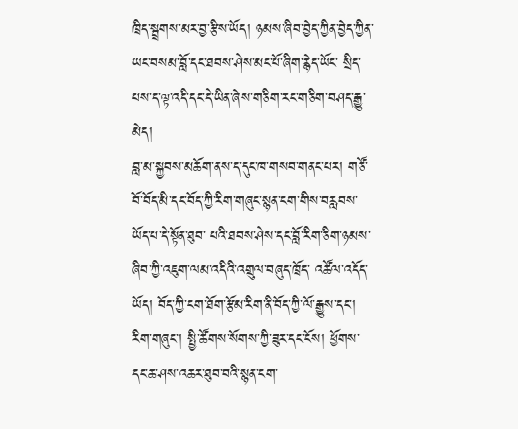ཁྲིད་སྦྲགས་མར་བྱ་རྩིས་ཡོད། ཉམས་ཞིབ་བྱེད་ཀྱིན་བྱེད་ཀྱིན་ཡང་བསམ་བློ་དང་ཐབས་ཤེས་མང་པོ་ཞིག་རྙེད་ཡོང་ སྲིད་པས་ད་ལྟ་འདི་དང་དེ་ཡིན་ཞེས་གཅིག་རང་གཅིག་བཤད་རྒྱུ་མེད།
བླ་མ་སྐྱབས་མཆོག་ནས་ད་དུང་ཁ་གསབ་གནང་པར། གཙོ་བོ་བོད་མི་དང་བོད་ཀྱི་རིག་གཞུང་སྙན་ངག་གིས་བརླབས་ཡོད་པ་དེ་སྟོན་ཐུབ་ པའི་ཐབས་ཤེས་དང་བློ་རིག་ཅིག་ཉམས་ཞིབ་ཀྱི་འཇུག་ལམ་འདིའི་འགྲུལ་བཞུད་ཁྲོད་ འཚོལ་འདོད་ཡོད། བོད་ཀྱི་ངག་ཐོག་རྩོམ་རིག་ནི་བོད་ཀྱི་ལོ་རྒྱུས་དང་། རིག་གཞུང་། སྤྱི་ཚོགས་སོགས་ཀྱི་ཟུར་དང་ངོས། ཕྱོགས་དང་ཆ་ཤས་འཆར་ཐུབ་བའི་སྙན་ངག་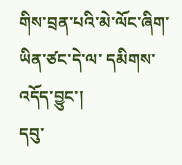གིས་བྲན་པའི་མེ་ལོང་ཞིག་ཡིན་ཙང་དེ་ལ་ དམིགས་འདོད་བྱུང་།
དབུ་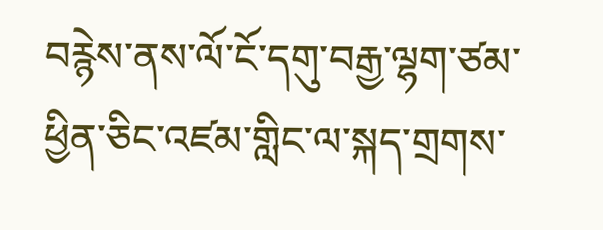བརྙེས་ནས་ལོ་ངོ་དགུ་བརྒྱ་ལྷག་ཙམ་ཕྱིན་ཅིང་འཛམ་གླིང་ལ་སྐད་གྲགས་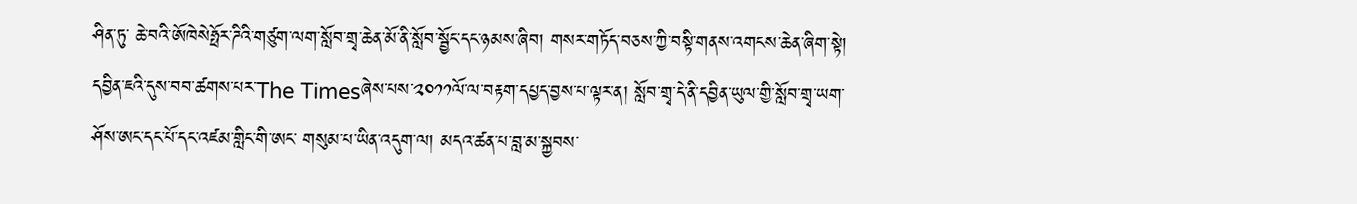ཤིན་ཏུ་ ཆེ་བའི་ཨོཁེསེཧྥོར་ཌིའི་གཙུག་ལག་སློབ་གྲྭ་ཆེན་མོ་ནི་སློབ་སྦྱོང་དང་ཉམས་ཞིབ། གསར་གཏོད་བཅས་ཀྱི་བསྟི་གནས་འགངས་ཆེན་ཞིག་སྟེ། དབྱིན་ཇའི་དུས་བབ་ཚགས་པར་The Timesཞེས་པས་༢༠༡༡ལོ་ལ་བརྟག་དཔྱད་བྱས་པ་ལྟར་ན། སློབ་གྲྭ་དེ་ནི་དབྱིན་ཡུལ་གྱི་སློབ་གྲྭ་ཡག་ཤོས་ཨང་དང་པོ་དང་འཛམ་གླིང་གི་ཨང་ གསུམ་པ་ཡིན་འདུག་ལ། མདའ་ཚན་པ་བླ་མ་སྐྱབས་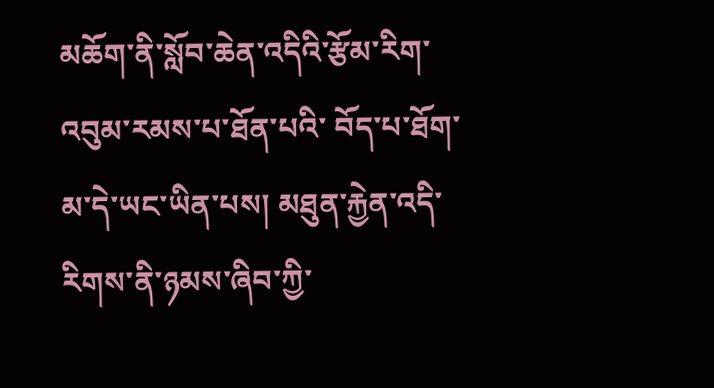མཆོག་ནི་སློབ་ཆེན་འདིའི་རྩོམ་རིག་འབུམ་རམས་པ་ཐོན་པའི་ བོད་པ་ཐོག་མ་དེ་ཡང་ཡིན་པས། མཐུན་རྐྱེན་འདི་རིགས་ནི་ཉམས་ཞིབ་ཀྱི་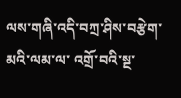ལས་གཞི་འདི་བཀྲ་ཤིས་བརྩེག་མའི་ལམ་ལ་ འགྲོ་བའི་སྔ་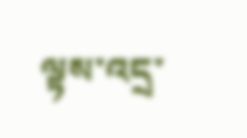ལྟས་འདྲ་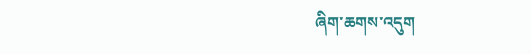ཞིག་ཆགས་འདུག